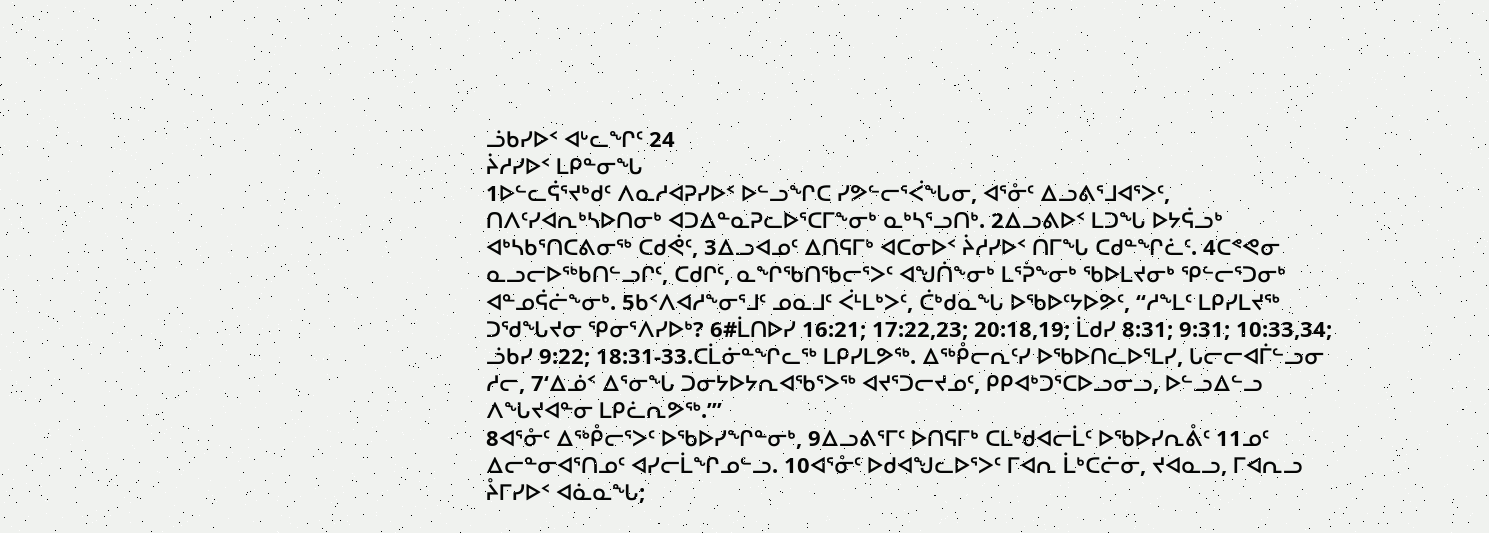ᓘᑲᓯᐅᑉ ᐊᒡᓚᖏᑦ 24
ᔩᓱᓯᐅᑉ ᒪᑭᓐᓂᖓ
1ᐅᓪᓚᕌᕐᔪᒃᑯᑦ ᐱᓇᓱᐊᕈᓯᐅᑉ ᐅᓪᓗᖏᑕ ᓯᕗᓪᓕᕐᐹᖓᓂ, ᐊᕐᓁᑦ ᐃᓗᕕᕐᒧᐊᕐᐳᑦ, ᑎᐱᑦᓯᐊᕆᒃᓴᐅᑎᓂᒃ ᐊᑐᐃᓐᓇᕈᓚᐅᕐᑕᒥᖕᓂᒃ ᓇᒃᓴᕐᓗᑎᒃ. 2ᐃᓗᕕᐅᑉ ᒪᑐᖓ ᐅᔭᕌᓗᒃ ᐊᒃᓴᑲᕐᑎᑕᕕᓂᖅ ᑕᑯᕚᑦ, 3ᐃᓗᐊᓄᑦ ᐃᑎᕋᒥᒃ ᐊᑕᓂᐅᑉ ᔩᓱᓯᐅᑉ ᑎᒥᖓ ᑕᑯᓐᖏᓛᑦ. 4ᑕᕝᕙᓂ ᓇᓗᓕᐅᖅᑲᑎᓪᓗᒋᑦ, ᑕᑯᒋᑦ, ᓇᖏᖃᑎᖃᓕᕐᐳᑦ ᐊᖑᑏᖕᓂᒃ ᒪᕐᕉᖕᓂᒃ ᖃᐅᒪᔪᓂᒃ ᕿᓪᓕᕐᑐᓂᒃ ᐊᓐᓄᕌᓖᖕᓂᒃ. 5ᑲᑉᐱᐊᓱᖕᓂᕐᒧᑦ ᓄᓇᒧᑦ ᐹᒻᒪᒃᐳᑦ, ᑖᒃᑯᓇᖓ ᐅᖃᐅᑦᔭᐅᕗᑦ, “ᓱᖕᒪᑦ ᒪᑭᓯᒪᔪᖅ ᑐᖁᖓᔪᓂ ᕿᓂᕐᐱᓯᐅᒃ? 6#ᒫᑎᐅᓯ 16:21; 17:22,23; 20:18,19; ᒫᑯᓯ 8:31; 9:31; 10:33,34; ᓘᑲᓯ 9:22; 18:31-33.ᑕᒫᓃᓐᖏᓚᖅ ᒪᑭᓯᒪᕗᖅ. ᐃᖅᑬᓕᕆᑦᓯ ᐅᖃᐅᑎᓚᐅᕐᒪᓯ, ᒐᓕᓕᐊᒦᓪᓗᓂ ᓱᓕ, 7‘ᐃᓅᑉ ᐃᕐᓂᖓ ᑐᓂᔭᐅᔭᕆᐊᖃᕐᐳᖅ ᐊᔪᕐᑐᓕᔪᓄᑦ, ᑭᑭᐊᒃᑐᕐᑕᐅᓗᓂᓗ, ᐅᓪᓗᐃᓪᓗ ᐱᖓᔪᐊᓐᓂ ᒪᑭᓛᕆᕗᖅ.’”
8ᐊᕐᓁᑦ ᐃᖅᑬᓕᕐᐳᑦ ᐅᖃᐅᓯᖏᓐᓂᒃ, 9ᐃᓗᕕᕐᒥᑦ ᐅᑎᕋᒥᒃ ᑕᒪᒃᑯᐊᓕᒫᑦ ᐅᖃᐅᓯᕆᕔᑦ 11ᓄᑦ ᐃᓕᓐᓂᐊᕐᑎᓄᑦ ᐊᓯᓕᒫᖏᓄᓪᓗ. 10ᐊᕐᓁᑦ ᐅᑯᐊᖑᓚᐅᕐᐳᑦ ᒥᐊᕆ ᒫᒃᑕᓖᓂ, ᔪᐊᓇᓗ, ᒥᐊᕆᓗ ᔧᒥᓯᐅᑉ ᐊᓈᓇᖓ;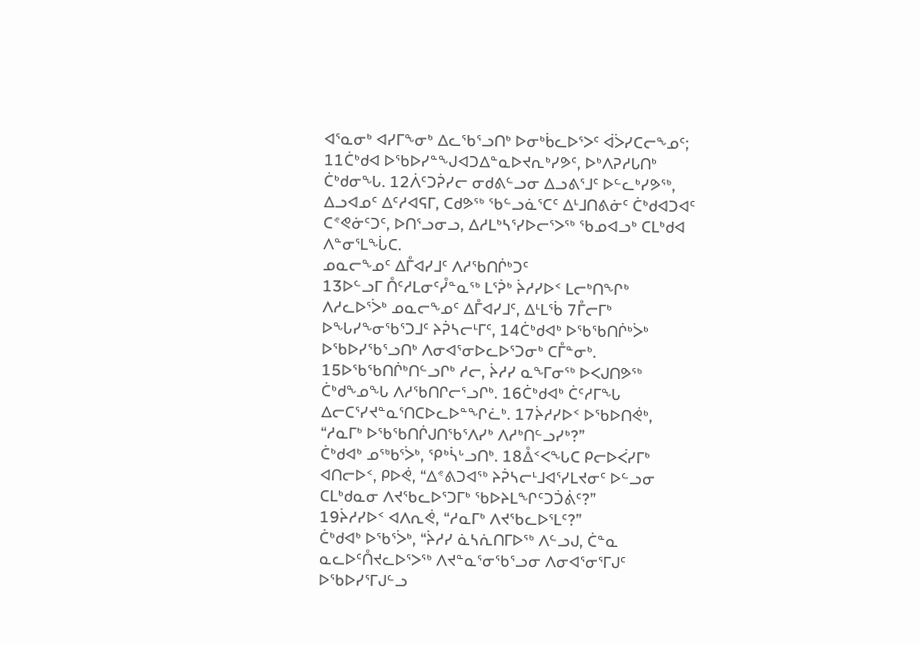ᐊᕐᓇᓂᒃ ᐊᓯᒥᖕᓂᒃ ᐃᓚᖃᕐᓗᑎᒃ ᐅᓂᒃᑳᓚᐅᕐᐳᑦ ᐋᐴᓯᑕᓕᖕᓄᑦ; 11ᑖᒃᑯᐊ ᐅᖃᐅᓯᓐᖑᐊᑐᐃᓐᓇᐅᔪᕆᒃᓯᕗᑦ, ᐅᒃᐱᕈᓱᒐᑎᒃ ᑖᒃᑯᓂᖓ. 12ᐲᑦᑐᕉᓯᓕ ᓂᑯᕕᓪᓗᓂ ᐃᓗᕕᕐᒧᑦ ᐅᓪᓚᒃᓯᕗᖅ, ᐃᓗᐊᓄᑦ ᐃᑦᓱᐊᕋᒥ, ᑕᑯᕗᖅ ᖃᓪᓗᓈᕐᑕᑦ ᐃᒻᒧᑎᕕᓃᑦ ᑖᒃᑯᐊᑐᐊᑦ ᑕᕝᕙᓃᑦᑐᑦ, ᐅᑎᕐᓗᓂᓗ, ᐃᓱᒪᒃᓴᕐᓯᐅᓕᕐᐳᖅ ᖃᓄᐊᓗᒃ ᑕᒪᒃᑯᐊ ᐱᓐᓂᕐᒪᖔᑕ.
ᓄᓇᓕᖕᓄᑦ ᐃᒤᐊᓯᒧᑦ ᐱᓱᖃᑎᒌᒃᑐᑦ
13ᐅᓪᓗᒥ ᑍᑦᓱᒪᓂᑦᓮᓐᓇᖅ ᒪᕐᕉᒃ ᔩᓱᓯᐅᑉ ᒪᓕᒃᑎᖏᒃ ᐱᓱᓚᐅᕐᐴᒃ ᓄᓇᓕᖕᓄᑦ ᐃᒤᐊᓯᒧᑦ, ᐃᒻᒪᖄ 7ᒤᓕᒥᒃ ᐅᖓᓯᖕᓂᖃᕐᑐᒧᑦ ᔨᕉᓴᓕᒻᒥᑦ, 14ᑖᒃᑯᐊᒃ ᐅᖃᖃᑎᒌᒃᐴᒃ ᐅᖃᐅᓯᖃᕐᓗᑎᒃ ᐱᓂᐊᕐᓂᐅᓚᐅᕐᑐᓂᒃ ᑕᒤᓐᓂᒃ. 15ᐅᖃᖃᑎᒌᒃᑎᓪᓗᒋᒃ ᓱᓕ, ᔩᓱᓯ ᓇᖕᒥᓂᖅ ᐅᐸᒍᑎᕗᖅ ᑖᒃᑯᖕᓄᖓ ᐱᓱᖃᑎᒋᓕᕐᓗᒋᒃ. 16ᑖᒃᑯᐊᒃ ᑖᑦᓱᒥᖓ ᐃᓕᑕᕐᓯᔪᓐᓇᕐᑎᑕᐅᓚᐅᓐᖏᓛᒃ. 17ᔩᓱᓯᐅᑉ ᐅᖃᐅᑎᕚᒃ, “ᓱᓇᒥᒃ ᐅᖃᖃᑎᒌᒍᑎᖃᕐᐱᓯᒃ ᐱᓱᒃᑎᓪᓗᓯᒃ?”
ᑖᒃᑯᐊᒃ ᓄᖅᑲᕐᐴᒃ, ᕿᒃᓵᒡᓗᑎᒃ. 18ᐂᑉᐸᖓᑕ ᑭᓕᐅᐹᓯᒥᒃ ᐊᑎᓕᐅᑉ, ᑭᐅᕚ, “ᐃᕝᕕᑐᐊᖅ ᔨᕉᓴᓕᒻᒧᐊᕐᓯᒪᔪᓂᑦ ᐅᓪᓗᓂ ᑕᒪᒃᑯᓇᓂ ᐱᔪᖃᓚᐅᕐᑐᒥᒃ ᖃᐅᔨᒪᖏᑦᑐᑑᕖᑦ?”
19ᔩᓱᓯᐅᑉ ᐊᐱᕆᕚ, “ᓱᓇᒥᒃ ᐱᔪᖃᓚᐅᕐᒪᑦ?”
ᑖᒃᑯᐊᒃ ᐅᖃᕐᐴᒃ, “ᔩᓱᓯ ᓈᓴᕇᑎᒥᐅᖅ ᐱᓪᓗᒍ, ᑖᓐᓇ ᓇᓚᐅᑦᑍᔪᓚᐅᕐᐳᖅ ᐱᔪᓐᓇᕐᓂᖃᕐᓗᓂ ᐱᓂᐊᕐᓂᕐᒥᒍᑦ ᐅᖃᐅᓯᕐᒥᒍᓪᓗ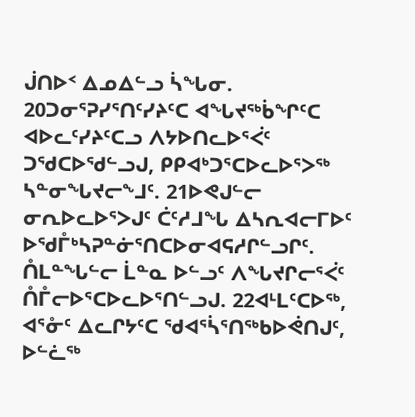ᒎᑎᐅᑉ ᐃᓄᐃᓪᓗ ᓵᖓᓂ. 20ᑐᓂᕐᕈᓯᕐᑎᑦᓯᔨᑦᑕ ᐊᖓᔪᖅᑳᖏᑦᑕ ᐊᐅᓚᑦᓯᔨᑦᑕᓗ ᐱᔭᐅᑎᓚᐅᕐᐹᑦ ᑐᖁᑕᐅᖁᓪᓗᒍ, ᑭᑭᐊᒃᑐᕐᑕᐅᓚᐅᕐᐳᖅ ᓴᓐᓂᖓᔪᓕᖕᒧᑦ. 21ᐅᕙᒍᓪᓕ ᓂᕆᐅᓚᐅᕐᐳᒍᑦ ᑖᑦᓱᒧᖓ ᐃᓴᕆᐊᓕᒥᐅᑦ ᐅᖁᒤᒃᓴᕈᓐᓃᕐᑎᑕᐅᓂᐊᕋᓱᒋᓪᓗᒋᑦ. ᑍᒪᓐᖓᓪᓕ ᒫᓐᓇ ᐅᓪᓗᑦ ᐱᖓᔪᒋᓕᕐᐹᑦ ᑍᒤᓕᐅᕐᑕᐅᓚᐅᕐᑎᓪᓗᒍ. 22ᐊᒻᒪᑦᑕᐅᖅ, ᐊᕐᓁᑦ ᐃᓚᒋᔭᑦᑕ ᖁᐊᕐᓵᕐᑎᖅᑲᐅᕚᑎᒍᑦ, ᐅᓪᓛᖅ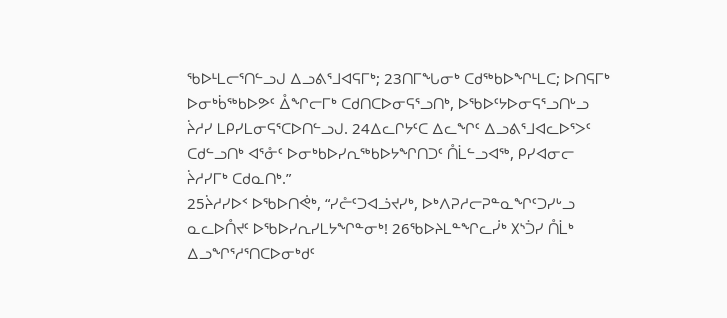ᖃᐅᒻᒪᓕᕐᑎᓪᓗᒍ ᐃᓗᕕᕐᒧᐊᕋᒥᒃ; 23ᑎᒥᖓᓂᒃ ᑕᑯᖅᑲᐅᖏᒻᒪᑕ; ᐅᑎᕋᒥᒃ ᐅᓂᒃᑳᖅᑲᐅᕗᑦ ᐂᖏᓕᒥᒃ ᑕᑯᑎᑕᐅᓂᕋᕐᓗᑎᒃ, ᐅᖃᐅᑦᔭᐅᓂᕋᕐᓗᑎᒡᓗ ᔩᓱᓯ ᒪᑭᓯᒪᓂᕋᕐᑕᐅᑎᓪᓗᒍ. 24ᐃᓚᒋᔭᑦᑕ ᐃᓚᖏᑦ ᐃᓗᕕᕐᒧᐊᓚᐅᕐᐳᑦ ᑕᑯᓪᓗᑎᒃ ᐊᕐᓁᑦ ᐅᓂᒃᑲᐅᓯᕆᖅᑲᐅᔭᖏᑎᑐᑦ ᑍᒫᓪᓗᐊᖅ, ᑭᓯᐊᓂᓕ ᔩᓱᓯᒥᒃ ᑕᑯᓇᑎᒃ.”
25ᔩᓱᓯᐅᑉ ᐅᖃᐅᑎᕚᒃ, “ᓯᓔᑦᑐᐊᓘᔪᓯᒃ, ᐅᒃᐱᕈᓱᓕᕈᓐᓇᖏᑦᑐᓯᒡᓗ ᓇᓚᐅᑍᔪᑦ ᐅᖃᐅᓯᕆᓯᒪᔭᖏᓐᓂᒃ! 26ᖃᐅᔨᒪᓐᖏᓚᓰᒃ ᙭ᔅᑑᓯ ᑍᒫᒃ ᐃᓗᖏᕐᓱᕐᑎᑕᐅᓂᒃᑯᑦ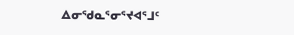ᐃᓂᖁᓇᕐᓂᕐᔪᐊᕐᒧᑦ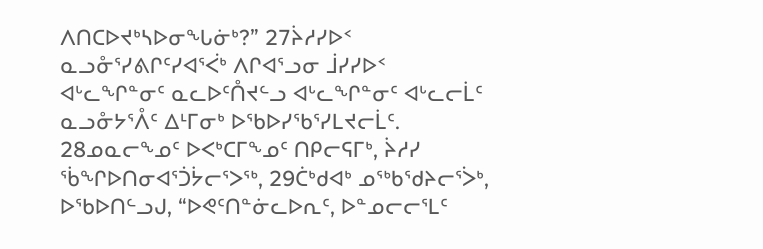ᐱᑎᑕᐅᔪᒃᓴᐅᓂᖓᓃᒃ?” 27ᔩᓱᓯᐅᑉ ᓇᓗᓁᕐᓯᕕᒋᑦᓯᐊᕐᐹᒃ ᐱᒋᐊᕐᓗᓂ ᒨᓯᓯᐅᑉ ᐊᒡᓚᖏᓐᓂᑦ ᓇᓚᐅᑦᑍᔪᓪᓗ ᐊᒡᓚᖏᓐᓂᑦ ᐊᒡᓚᓕᒫᑦ ᓇᓗᓁᔭᕐᐰᑦ ᐃᒻᒥᓂᒃ ᐅᖃᐅᓯᖃᕐᓯᒪᔪᓕᒫᑦ.
28ᓄᓇᓕᖕᓄᑦ ᐅᐸᒃᑕᒥᖕᓄᑦ ᑎᑭᓕᕋᒥᒃ, ᔩᓱᓯ ᖄᖏᐅᑎᓂᐊᕐᑑᔮᓕᕐᐳᖅ, 29ᑖᒃᑯᐊᒃ ᓄᖅᑲᖁᔨᓕᕐᐴᒃ, ᐅᖃᐅᑎᓪᓗᒍ, “ᐅᕙᑦᑎᓐᓃᓚᐅᕆᑦ, ᐅᓐᓄᓕᓕᕐᒪᑦ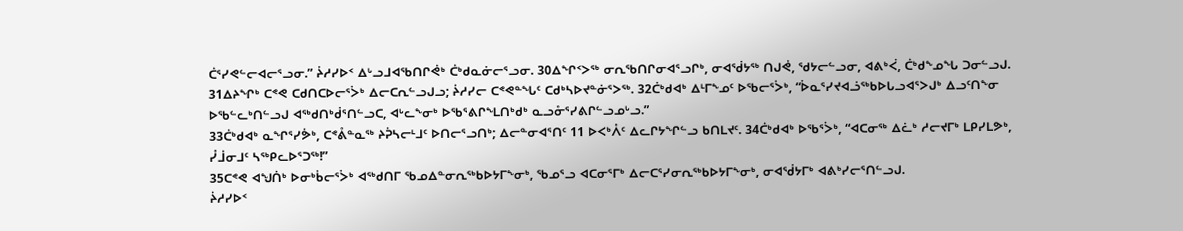ᑖᕐᓯᕙᓪᓕᐊᓕᕐᓗᓂ.” ᔩᓱᓯᐅᑉ ᐃᒡᓗᒧᐊᖃᑎᒋᕚᒃ ᑖᒃᑯᓇᓃᓕᕐᓗᓂ. 30ᐃᖏᑉᐳᖅ ᓂᕆᖃᑎᒋᓂᐊᕐᓗᒋᒃ, ᓂᐊᖂᔭᖅ ᑎᒍᕚ, ᖁᔭᓕᓪᓗᓂ, ᐊᕕᒃᐹ, ᑖᒃᑯᖕᓄᖓ ᑐᓂᓪᓗᒍ. 31ᐃᔨᖏᒃ ᑕᕝᕙ ᑕᑯᑎᑕᐅᓕᕐᐴᒃ ᐃᓕᑕᕆᓪᓗᒍᓗ; ᔩᓱᓯᓕ ᑕᕝᕙᓐᖓᑦ ᑕᑯᒃᓴᐅᔪᓐᓃᕐᐳᖅ. 32ᑖᒃᑯᐊᒃ ᐃᒻᒥᖕᓄᑦ ᐅᖃᓕᕐᐴᒃ, “ᐆᓇᕐᓯᔪᐊᓘᖅᑲᐅᒐᓗᐊᕐᐳᒍᒃ ᐃᓗᑦᑎᖕᓂ ᐅᖃᓪᓚᒃᑎᓪᓗᒍ ᐊᖅᑯᑎᒃᑰᕐᑎᓪᓗᑕ, ᐊᒡᓚᖕᓂᒃ ᐅᖃᕐᕕᒋᖕᒪᑎᒃᑯᒃ ᓇᓗᓁᕐᓯᕕᒋᓪᓗᓄᒡᓗ.”
33ᑖᒃᑯᐊᒃ ᓇᖏᕐᓯᕘᒃ, ᑕᕝᕔᓐᓇᖅ ᔨᕉᓴᓕᒻᒧᑦ ᐅᑎᓕᕐᓗᑎᒃ; ᐃᓕᓐᓂᐊᕐᑎᑦ 11 ᐅᐸᒃᐰᑦ ᐃᓚᒋᔭᖏᓪᓗ ᑲᑎᒪᔪᑦ. 34ᑖᒃᑯᐊᒃ ᐅᖃᕐᐴᒃ, “ᐊᑕᓂᖅ ᐃᓛᒃ ᓱᓕᔪᒥᒃ ᒪᑭᓯᒪᕗᒃ, ᓮᒨᓂᒧᑦ ᓴᖅᑭᓚᐅᕐᑐᖅ!”
35ᑕᕝᕙ ᐊᖑᑏᒃ ᐅᓂᒃᑳᓕᕐᐴᒃ ᐊᖅᑯᑎᒥ ᖃᓄᐃᓐᓂᕆᖅᑲᐅᔭᒥᖕᓂᒃ, ᖃᓄᕐᓗ ᐊᑕᓂᕐᒥᒃ ᐃᓕᑕᕐᓯᓂᕆᖅᑲᐅᔭᒥᖕᓂᒃ, ᓂᐊᖂᔭᒥᒃ ᐊᕕᒃᓯᓕᕐᑎᓪᓗᒍ.
ᔩᓱᓯᐅᑉ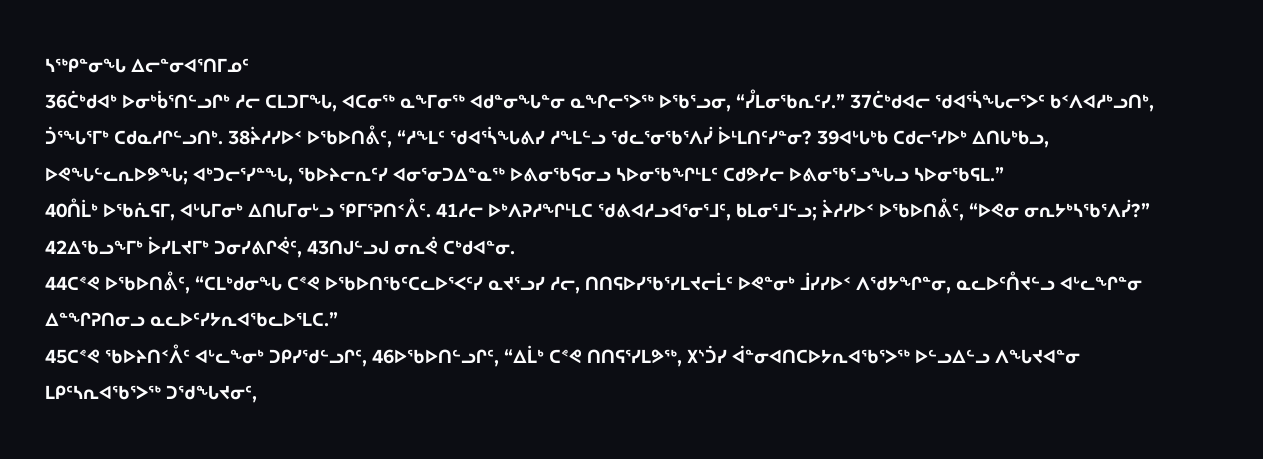ᓴᖅᑭᓐᓂᖓ ᐃᓕᓐᓂᐊᕐᑎᒥᓄᑦ
36ᑖᒃᑯᐊᒃ ᐅᓂᒃᑳᕐᑎᓪᓗᒋᒃ ᓱᓕ ᑕᒪᑐᒥᖓ, ᐊᑕᓂᖅ ᓇᖕᒥᓂᖅ ᐊᑯᓐᓂᖓᓐᓂ ᓇᖏᓕᕐᐳᖅ ᐅᖃᕐᓗᓂ, “ᓮᒪᓂᖃᕆᑦᓯ.” 37ᑖᒃᑯᐊᓕ ᖁᐊᕐᓵᖓᓕᕐᐳᑦ ᑲᑉᐱᐊᓱᒃᓗᑎᒃ, ᑑᕐᖓᕐᒥᒃ ᑕᑯᓇᓱᒋᓪᓗᑎᒃ. 38ᔩᓱᓯᐅᑉ ᐅᖃᐅᑎᕔᑦ, “ᓱᖕᒪᑦ ᖁᐊᕐᓵᖓᕕᓯ ᓱᖕᒪᓪᓗ ᖁᓚᕐᓂᖃᕐᐱᓰ ᐆᒻᒪᑎᑦᓯᓐᓂ? 39ᐊᒡᒐᒃᑲ ᑕᑯᓕᕐᓯᐅᒃ ᐃᑎᒐᒃᑲᓗ, ᐅᕙᖓᓪᓚᕆᐅᕗᖓ; ᐊᒃᑐᓕᕐᓯᓐᖓ, ᖃᐅᔨᓕᕆᑦᓯ ᐊᓂᕐᓂᑐᐃᓐᓇᖅ ᐅᕕᓂᖃᕋᓂᓗ ᓴᐅᓂᖃᖏᒻᒪᑦ ᑕᑯᕗᓯᓕ ᐅᕕᓂᖃᕐᓗᖓᓗ ᓴᐅᓂᖃᕋᒪ.”
40ᑍᒫᒃ ᐅᖃᕇᕋᒥ, ᐊᒡᒐᒥᓂᒃ ᐃᑎᒐᒥᓂᒡᓗ ᕿᒥᕐᕈᑎᑉᐰᑦ. 41ᓱᓕ ᐅᒃᐱᕈᓱᖏᒻᒪᑕ ᖁᕕᐊᓱᓗᐊᕐᓂᕐᒧᑦ, ᑲᒪᓂᕐᒧᓪᓗ; ᔩᓱᓯᐅᑉ ᐅᖃᐅᑎᕔᑦ, “ᐅᕙᓂ ᓂᕆᔭᒃᓴᖃᕐᐱᓰ?” 42ᐃᖃᓗᖕᒥᒃ ᐆᓯᒪᔪᒥᒃ ᑐᓂᓯᕕᒋᕚᑦ, 43ᑎᒍᓪᓗᒍ ᓂᕆᕚ ᑕᒃᑯᐊᓐᓂ.
44ᑕᕝᕙ ᐅᖃᐅᑎᕔᑦ, “ᑕᒪᒃᑯᓂᖓ ᑕᕝᕙ ᐅᖃᐅᑎᖃᑦᑕᓚᐅᕐᐸᑦᓯ ᓇᔪᕐᓗᓯ ᓱᓕ, ᑎᑎᕋᐅᓯᖃᕐᓯᒪᔪᓕᒫᑦ ᐅᕙᓐᓂᒃ ᒨᓯᓯᐅᑉ ᐱᖁᔭᖏᓐᓂ, ᓇᓚᐅᑦᑍᔪᓪᓗ ᐊᒡᓚᖏᓐᓂ ᐃᓐᖏᕈᑎᓂᓗ ᓇᓚᐅᑦᓯᔭᕆᐊᖃᓚᐅᕐᒪᑕ.”
45ᑕᕝᕙ ᖃᐅᔨᑎᑉᐰᑦ ᐊᒡᓚᖕᓂᒃ ᑐᑭᓯᖁᓪᓗᒋᑦ, 46ᐅᖃᐅᑎᓪᓗᒋᑦ, “ᐃᒫᒃ ᑕᕝᕙ ᑎᑎᕋᕐᓯᒪᕗᖅ, ᙭ᔅᑑᓯ ᐋᓐᓂᐊᑎᑕᐅᔭᕆᐊᖃᕐᐳᖅ ᐅᓪᓗᐃᓪᓗ ᐱᖓᔪᐊᓐᓂ ᒪᑭᑦᓴᕆᐊᖃᕐᐳᖅ ᑐᖁᖓᔪᓂᑦ,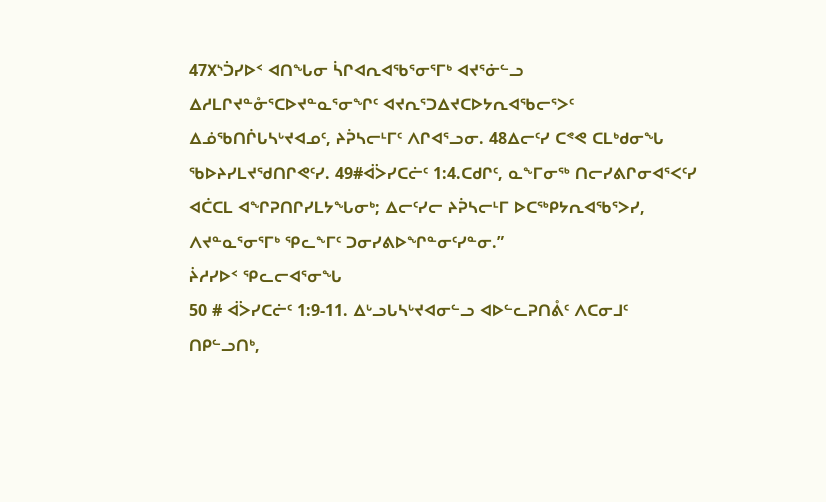47᙭ᔅᑑᓯᐅᑉ ᐊᑎᖓᓂ ᓵᒋᐊᕆᐊᖃᕐᓂᕐᒥᒃ ᐊᔪᕐᓃᓪᓗ ᐃᓱᒪᒋᔪᓐᓁᕐᑕᐅᔪᓐᓇᕐᓂᖏᑦ ᐊᔪᕆᕐᑐᐃᔪᑕᐅᔭᕆᐊᖃᓕᕐᐳᑦ ᐃᓅᖃᑎᒌᒐᓴᒡᔪᐊᓄᑦ, ᔨᕉᓴᓕᒻᒥᑦ ᐱᒋᐊᕐᓗᓂ. 48ᐃᓕᑦᓯ ᑕᕝᕙ ᑕᒪᒃᑯᓂᖓ ᖃᐅᔨᓯᒪᔪᖁᑎᒋᕙᑦᓯ. 49#ᐋᐴᓯᑕᓖᑦ 1:4.ᑕᑯᒋᑦ, ᓇᖕᒥᓂᖅ ᑎᓕᓯᕕᒋᓂᐊᕐᐸᑦᓯ ᐊᑖᑕᒪ ᐊᖏᕈᑎᒋᓯᒪᔭᖓᓂᒃ; ᐃᓕᑦᓯᓕ ᔨᕉᓴᓕᒻᒥ ᐅᑕᖅᑭᔭᕆᐊᖃᕐᐳᓯ, ᐱᔪᓐᓇᕐᓂᕐᒥᒃ ᕿᓚᖕᒥᑦ ᑐᓂᓯᕕᐅᖏᓐᓂᑦᓯᓐᓂ.”
ᔩᓱᓯᐅᑉ ᕿᓚᓕᐊᕐᓂᖓ
50 # ᐋᐴᓯᑕᓖᑦ 1:9-11. ᐃᒡᓗᒐᓴᒡᔪᐊᓂᓪᓗ ᐊᐅᓪᓚᕈᑎᕔᑦ ᐱᑕᓂᒧᑦ ᑎᑭᓪᓗᑎᒃ,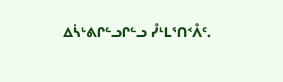ᐃᓵᒡᕕᒋᓪᓗᒋᓪᓗ ᓮᒻᒪᕐᑎᑉᐰᑦ.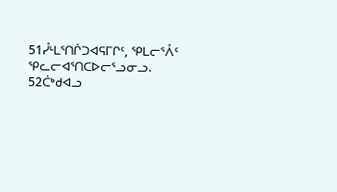51ᓮᒻᒪᕐᑎᒌᑐᐊᕋᒥᒋᑦ, ᕿᒪᓕᕐᐰᑦ ᕿᓚᓕᐊᕐᑎᑕᐅᓕᕐᓗᓂᓗ. 52ᑖᒃᑯᐊᓗ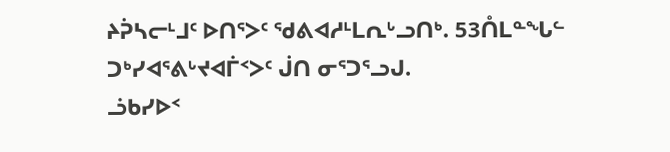ᔨᕉᓴᓕᒻᒧᑦ ᐅᑎᕐᐳᑦ ᖁᕕᐊᓱᒻᒪᕆᒡᓗᑎᒃ. 53ᑍᒪᓐᖓᓪ ᑐᒃᓯᐊᕐᕕᒡᔪᐊᒦᑉᐳᑦ ᒎᑎ ᓂᕐᑐᕐᓗᒍ.
ᓘᑲᓯᐅᑉ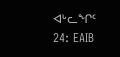ᐊᒡᓚᖏᑦ 24: EAIB